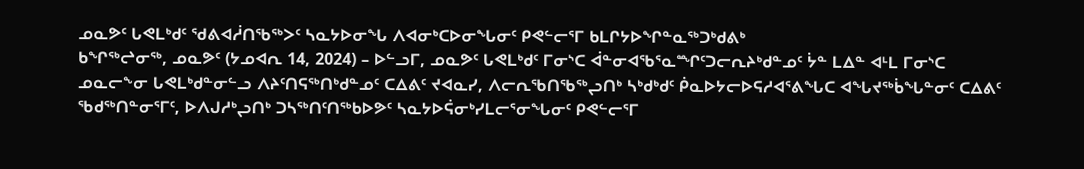ᓄᓇᕗᑦ ᒐᕙᒪᒃᑯᑦ ᖁᕕᐊᓲᑎᖃᖅᐳᑦ ᓴᓇᔭᐅᓂᖓ ᐱᐊᓂᒃᑕᐅᓂᖓᓂᑦ ᑭᕙᓪᓕᕐᒥ ᑲᒪᒋᔭᐅᖏᓐᓇᖅᑐᒃᑯᕕᒃ
ᑲᖏᖅᖠᓂᖅ, ᓄᓇᕗᑦ (ᔭᓄᐊᕆ 14, 2024) – ᐅᓪᓗᒥ, ᓄᓇᕗᑦ ᒐᕙᒪᒃᑯᑦ ᒥᓂᔅᑕ ᐋᓐᓂᐊᖃᕐᓇᙱᑦᑐᓕᕆᔨᒃᑯᓐᓄᑦ ᔮᓐ ᒪᐃᓐ ᐊᒻᒪ ᒥᓂᔅᑕ ᓄᓇᓕᖕᓂ ᒐᕙᒪᒃᑯᓐᓂᓪᓗ ᐱᔨᑦᑎᕋᖅᑎᒃᑯᓐᓄᑦ ᑕᐃᕕᑦ ᔪᐊᓇᓯ, ᐱᓕᕆᖃᑎᖃᖅᖢᑎᒃ ᓴᒃᑯᒃᑯᑦ ᑮᓇᐅᔭᓕᐅᕋᓱᐊᕐᕕᖓᑕ ᐊᖓᔪᖅᑳᖓᓐᓂᑦ ᑕᐃᕕᑦ ᖃᑯᖅᑎᓐᓂᕐᒥᑦ, ᐅᐱᒍᓱᒃᖢᑎᒃ ᑐᓴᖅᑎᑦᑎᖅᑲᐅᕗᑦ ᓴᓇᔭᐅᕌᓂᒃᓯᒪᓕᕐᓂᖓᓂᑦ ᑭᕙᓪᓕᕐᒥ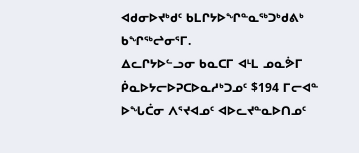ᐊᑯᓂᐅᔪᒃᑯᑦ ᑲᒪᒋᔭᐅᖏᓐᓇᖅᑐᒃᑯᕕᒃ ᑲᖏᖅᖠᓂᕐᒥ.
ᐃᓚᒋᔭᐅᓪᓗᓂ ᑲᓇᑕᒥ ᐊᒻᒪ ᓄᓇᕘᒥ ᑮᓇᐅᔭᓕᐅᕈᑕᐅᓇᓱᒃᑐᓄᑦ $194 ᒥᓕᐊᓐ ᐅᖓᑖᓂ ᐱᕐᔪᐊᓄᑦ ᐊᐅᓚᔪᓐᓇᐅᑎᓄᑦ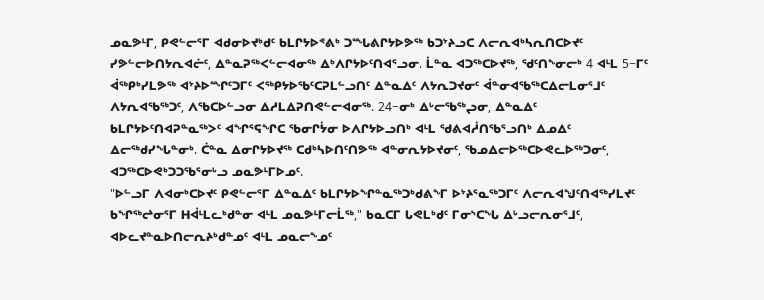ᓄᓇᕗᒻᒥ, ᑭᕙᓪᓕᕐᒥ ᐊᑯᓂᐅᔪᒃᑯᑦ ᑲᒪᒋᔭᐅᕝᕕᒃ ᑐᙵᕕᒋᔭᐅᕗᖅ ᑲᑐᔾᔨᓗᑕ ᐱᓕᕆᐊᒃᓴᕆᑎᑕᐅᔪᑦ ᓯᕗᓪᓕᐅᑎᔭᕆᐊᓖᑦ, ᐃᓐᓇᕈᖅᐸᓪᓕᐊᓂᖅ ᐃᒃᐱᒋᔭᐅᑦᑎᐊᕐᓗᓂ. ᒫᓐᓇ ᐊᑐᖅᑕᐅᔪᖅ, ᖁᑦᑎᖕᓂᓕᒃ 4 ᐊᒻᒪ 5−ᒥᑦ ᐋᖅᑭᒃᓯᒪᕗᖅ ᐊᔾᔨᐅᙱᑦᑐᒥᑦ ᐸᖅᑭᔭᐅᖃᑦᑕᕈᒪᓪᓗᑎᑦ ᐃᓐᓇᐃᑦ ᐱᔭᕆᑐᔪᓂᑦ ᐋᓐᓂᐊᖃᖅᑕᐃᓕᒪᓂᕐᒧᑦ ᐱᔭᕆᐊᖃᖅᑐᑦ, ᐱᖃᑕᐅᓪᓗᓂ ᐃᓱᒪᐃᕈᑎᕙᓪᓕᐊᓂᖅ. 24−ᓂᒃ ᐃᒡᓕᖃᖅᖢᓂ, ᐃᓐᓇᐃᑦ ᑲᒪᒋᔭᐅᑦᑎᐊᕈᓐᓇᖅᐳᑦ ᐊᖏᕐᕋᖏᑕ ᖃᓂᒋᔮᓂ ᐅᐱᒋᔭᐅᓗᑎᒃ ᐊᒻᒪ ᖁᕕᐊᓲᑎᖃᕐᓗᑎᒃ ᐃᓄᐃᑦ ᐃᓕᖅᑯᓯᖓᓐᓂᒃ. ᑖᓐᓇ ᐃᓂᒋᔭᐅᔪᖅ ᑕᑯᒃᓴᐅᑎᑦᑎᕗᖅ ᐊᓐᓂᕆᔭᐅᔪᓂᑦ, ᖃᓄᐃᓕᐅᖅᑕᐅᕙᓚᐅᖅᑐᓂᑦ, ᐊᑐᖅᑕᐅᕙᒃᑐᑐᖃᕐᓂᒡᓗ ᓄᓇᕗᒻᒥᐅᓄᑦ.
"ᐅᓪᓗᒥ ᐱᐊᓂᒃᑕᐅᔪᑦ ᑭᕙᓪᓕᕐᒥ ᐃᓐᓇᐃᑦ ᑲᒪᒋᔭᐅᖏᓐᓇᖅᑐᒃᑯᕕᖕᒥ ᐅᔾᔨᕐᓇᖅᑐᒥᑦ ᐱᓕᕆᐊᖑᑦᑎᐊᖅᓯᒪᔪᑦ ᑲᖏᖅᖠᓂᕐᒥ ᕼᐋᒻᒪᓚᒃᑯᓐᓂ ᐊᒻᒪ ᓄᓇᕗᒻᒥᓕᒫᖅ," ᑲᓇᑕᒥ ᒐᕙᒪᒃᑯᑦ ᒥᓂᔅᑕᖓ ᐃᒡᓗᓕᕆᓂᕐᒧᑦ, ᐊᐅᓚᔪᓐᓇᐅᑎᓕᕆᔨᒃᑯᓐᓄᑦ ᐊᒻᒪ ᓄᓇᓕᖕᓄᑦ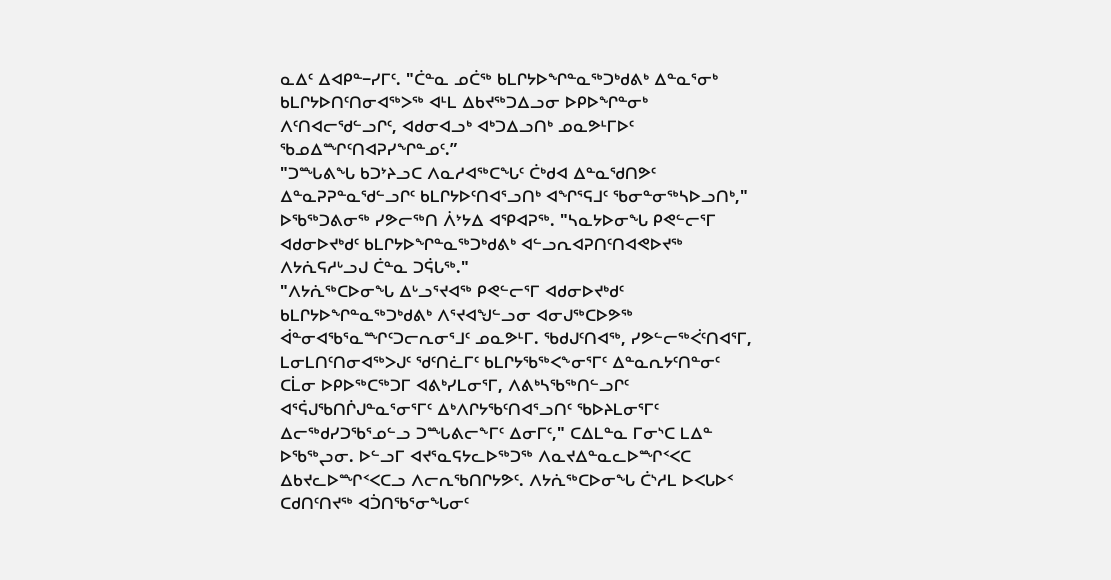ᓇᐃᑦ ᐃᐊᑭᓐ−ᓯᒥᑦ. "ᑖᓐᓇ ᓄᑖᖅ ᑲᒪᒋᔭᐅᖏᓐᓇᖅᑐᒃᑯᕕᒃ ᐃᓐᓇᕐᓂᒃ ᑲᒪᒋᔭᐅᑎᑦᑎᓂᐊᖅᐳᖅ ᐊᒻᒪ ᐃᑲᔪᖅᑐᐃᓗᓂ ᐅᑭᐅᖏᓐᓂᒃ ᐱᑦᑎᐊᓕᖁᓪᓗᒋᑦ, ᐊᑯᓂᐊᓗᒃ ᐊᒃᑐᐃᓗᑎᒃ ᓄᓇᕗᒻᒥᐅᑦ ᖃᓄᐃᙱᑦᑎᐊᕈᓯᖏᓐᓄᑦ.”
"ᑐᙵᕕᖓ ᑲᑐᔾᔨᓗᑕ ᐱᓇᓱᐊᖅᑕᖓᑦ ᑖᒃᑯᐊ ᐃᓐᓇᖁᑎᕗᑦ ᐃᓐᓇᕈᕈᓐᓇᖁᓪᓗᒋᑦ ᑲᒪᒋᔭᐅᑦᑎᐊᕐᓗᑎᒃ ᐊᖏᕐᕋᒧᑦ ᖃᓂᓐᓂᖅᓴᐅᓗᑎᒃ," ᐅᖃᖅᑐᕕᓂᖅ ᓯᕗᓕᖅᑎ ᐲᔾᔭᐃ ᐊᕿᐊᕈᖅ. "ᓴᓇᔭᐅᓂᖓ ᑭᕙᓪᓕᕐᒥ ᐊᑯᓂᐅᔪᒃᑯᑦ ᑲᒪᒋᔭᐅᖏᓐᓇᖅᑐᒃᑯᕕᒃ ᐊᓪᓗᕆᐊᕈᑎᑦᑎᐊᕙᐅᔪᖅ ᐱᔭᕇᕋᓱᒡᓗᒍ ᑖᓐᓇ ᑐᕌᒐᖅ."
"ᐱᔭᕇᖅᑕᐅᓂᖓ ᐃᒡᓗᕐᔪᐊᖅ ᑭᕙᓪᓕᕐᒥ ᐊᑯᓂᐅᔪᒃᑯᑦ ᑲᒪᒋᔭᐅᖏᓐᓇᖅᑐᒃᑯᕕᒃ ᐱᕐᔪᐊᖑᓪᓗᓂ ᐊᓂᒍᖅᑕᐅᕗᖅ ᐋᓐᓂᐊᖃᕐᓇᙱᑦᑐᓕᕆᓂᕐᒧᑦ ᓄᓇᕗᒻᒥ. ᖃᑯᒍᑦᑎᐊᖅ, ᓯᕗᓪᓕᖅᐹᑦᑎᐊᕐᒥ, ᒪᓂᒪᑎᑦᑎᓂᐊᖅᐳᒍᑦ ᖁᑦᑎᓛᒥᑦ ᑲᒪᒋᔭᖃᖅᐸᖕᓂᕐᒥᑦ ᐃᓐᓇᕆᔭᑦᑎᓐᓂᑦ ᑕᒫᓂ ᐅᑭᐅᖅᑕᖅᑐᒥ ᐊᕕᒃᓯᒪᓂᕐᒥ, ᐱᕕᒃᓴᖃᖅᑎᓪᓗᒋᑦ ᐊᕐᕌᒍᖃᑎᒌᒍᓐᓇᕐᓂᕐᒥᑦ ᐃᒃᐱᒋᔭᖃᑦᑎᐊᕐᓗᑎᑦ ᖃᐅᔨᒪᓂᕐᒥᑦ ᐃᓕᖅᑯᓯᑐᖃᕐᓄᓪᓗ ᑐᙵᕕᓕᖕᒥᑦ ᐃᓂᒥᑦ," ᑕᐃᒪᓐᓇ ᒥᓂᔅᑕ ᒪᐃᓐ ᐅᖃᖅᖢᓂ. ᐅᓪᓗᒥ ᐊᔪᕐᓇᕋᔭᓚᐅᖅᑐᖅ ᐱᓇᔪᐃᓐᓇᓚᐅᙱᑉᐸᑕ ᐃᑲᔪᓚᐅᙱᑉᐸᑕᓗ ᐱᓕᕆᖃᑎᒋᔭᕗᑦ. ᐱᔭᕇᖅᑕᐅᓂᖓ ᑖᔅᓱᒪ ᐅᐸᒐᐅᑉ ᑕᑯᑎᑦᑎᔪᖅ ᐊᑑᑎᖃᕐᓂᖓᓂᑦ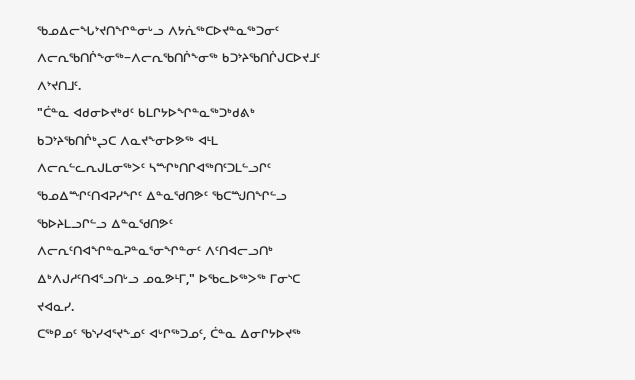ᖃᓄᐃᓕᖓᔾᔪᑎᖏᓐᓂᒡᓗ ᐱᔭᕇᖅᑕᐅᔪᓐᓇᖅᑐᓂᑦ ᐱᓕᕆᖃᑎᒌᖕᓂᖅ−ᐱᓕᕆᖃᑎᒌᖕᓂᖅ ᑲᑐᔾᔨᖃᑎᒌᒍᑕᐅᔪᒧᑦ ᐱᔾᔪᑎᒧᑦ.
"ᑖᓐᓇ ᐊᑯᓂᐅᔪᒃᑯᑦ ᑲᒪᒋᔭᐅᖏᓐᓇᖅᑐᒃᑯᕕᒃ ᑲᑐᔾᔨᖃᑎᒌᒃᖢᑕ ᐱᓇᔪᖕᓂᐅᕗᖅ ᐊᒻᒪ ᐱᓕᕆᓪᓚᕆᒍᒪᓂᖅᐳᑦ ᓴᙱᒃᑎᒋᐊᖅᑎᑦᑐᒪᓪᓗᒋᑦ ᖃᓄᐃᙱᑦᑎᐊᕈᓯᖏᑦ ᐃᓐᓇᖁᑎᕗᑦ ᖃᑕᙳᑎᖏᓪᓗ ᖃᐅᔨᒪᓗᒋᓪᓗ ᐃᓐᓇᖁᑎᕗᑦ ᐱᓕᕆᑦᑎᐊᖏᓐᓇᕈᓐᓇᕐᓂᖏᓐᓂᑦ ᐱᑦᑎᐊᓕᓗᑎᒃ ᐃᒃᐱᒍᓱᑦᑎᐊᕐᓗᑎᒡᓗ ᓄᓇᕗᒻᒥ," ᐅᖃᓚᐅᖅᐳᖅ ᒥᓂᔅᑕ ᔪᐊᓇᓯ.
ᑕᖅᑭᓄᑦ ᖃᔅᓯᐊᕐᔪᖕᓄᑦ ᐊᒡᒋᖅᑐᓄᑦ, ᑖᓐᓇ ᐃᓂᒋᔭᐅᔪᖅ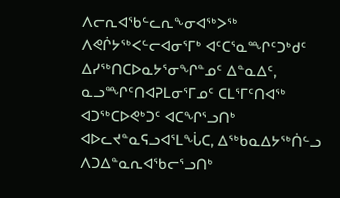ᐱᓕᕆᐊᖃᓪᓚᕆᖕᓂᐊᖅᐳᖅ ᐱᕙᒌᔭᖅᐸᓪᓕᐊᓂᕐᒥᒃ ᐊᑦᑕᕐᓇᙱᑦᑐᒃᑯᑦ ᐃᓯᖅᑎᑕᐅᓇᔭᕐᓂᖏᓐᓄᑦ ᐃᓐᓇᐃᑦ, ᓇᓗᙱᑦᑎᐊᕈᒪᓂᕐᒥᓄᑦ ᑕᒪᕐᒥᑦᑎᐊᖅ ᐊᑐᖅᑕᐅᕙᒃᑐᑦ ᐊᑕᖏᕐᓗᑎᒃ ᐊᐅᓚᔪᓐᓇᕋᓗᐊᕐᒪᖔᑕ, ᐃᖅᑲᓇᐃᔭᖅᑏᓪᓗ ᐱᑐᐃᓐᓇᕆᐊᖃᓕᕐᓗᑎᒃ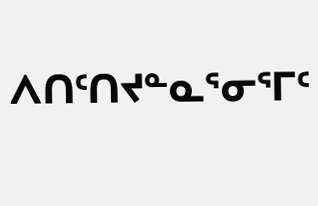ᐱᑎᑦᑎᔪᓐᓇᕐᓂᕐᒥᑦ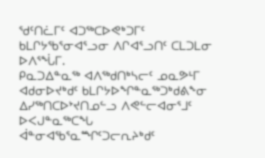ᖁᑦᑎᓛᒥᑦ ᐊᑐᖅᑕᐅᕙᒃᑐᒥᑦ ᑲᒪᒋᔭᖃᕐᓂᐊᕐᓗᓂ ᐱᒋᐊᕐᓗᑎᑦ ᑕᒪᑐᒪᓂ ᐅᐱᕐᖔᒥ.
ᑭᓇᑐᐃᓐᓇᖅ ᐊᐱᖅᑯᑎᒃᓴᓕᑦ ᓄᓇᕗᒻᒥ ᐊᑯᓂᐅᔪᒃᑯᑦ ᑲᒪᒋᔭᐅᖏᓐᓇᖅᑐᒃᑯᕕᖕᓂ ᐃᓯᖅᑎᑕᐅᔾᔪᑎᓄᓪᓗ ᐱᕙᓪᓕᐊᓂᕐᒧᑦ ᐅᐸᒍᓐᓇᖅᑕᖓ ᐋᓐᓂᐊᖃᕐᓇᙱᑦᑐᓕᕆᔨᒃᑯᑦ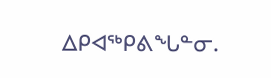ᐃᑭᐊᖅᑭᕕᖓᓐᓂ.